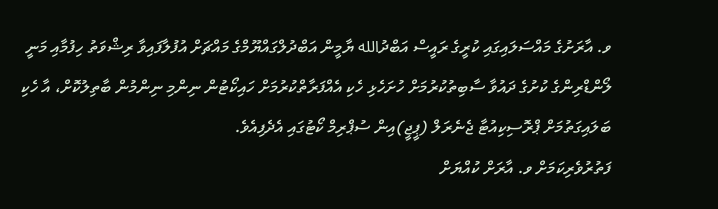ވ. އާރަށުގެ މައްސަލައިގައި ކުރީގެ ރައީސް އަބްދުالله ޔާމީން އަބްދުލްގައްޔޫމްގެ މައްޗަށް އުފުލާފައިވާ ރިޝްވަތު ހިފުމާއި މަނީ ލޯންޑްރިންގެ ކުށުގެ ދައުވާ ސާބިތުކުރުމަށް ހުށަހެޅި ހެކި އެއްފަރާތްކުރުމަށް ހައިކޯޓުން ނިންމި ނިންމުން ބާތިލުކޮށް، އާ ހެކި ބަލައިގަތުމަށް ޕްރޮސިކިއުޓާ ޖެނެރަލް (ޕީޖީ)އިން ސުޕްރިމް ކޯޓުގައި އެދެފިއެވެ.
ފަތުރުވެރިކަމަށް ވ. އާރަށް ކުއްޔަށް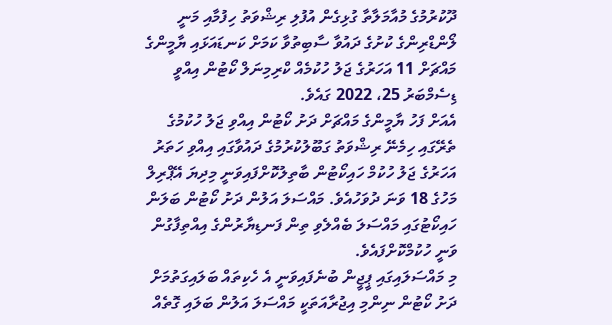ދޫކުރުމުގެ މުއާމަލާތާ ގުޅިގެން އުފުލި ރިޝްވަތު ހިފުމާއި މަނީ ލޯންޑްރިންގެ ކުށުގެ ދައުވާ ސާބިތުވާ ކަމަށް ކަނޑައަޅައި ޔާމީންގެ މައްޗަށް 11 އަހަރުގެ ޖަލު ހުކުމެއް ކްރިމިނަލް ކޯޓުން އިއްވީ ޑިސެމްބަރު 25، 2022 ގައެވެ.
އެއަށް ފަހު ޔާމީންގެ މައްޗަށް ދަށު ކޯޓުން އިއްވި ޖަލު ހުކުމުގެ ތެރޭގައި ހިމެނޭ ރިޝްވަތު ގަބޫލުކުރުމުގެ ދައުވާގައި އިއްވި ހަތަރު އަހަރުގެ ޖަލު ހުކުމް ހައިކޯޓުން ބާތިލުކޮށްފައިވަނީ މިދިޔަ އޭޕްރިލް މަހުގެ 18 ވަނަ ދުވަހުއެވެ. މައްސަލަ އަލުން ދަށު ކޯޓުން ބަލަން ހައިކޯޓުގައި މައްސަލަ ބެއްލެވި ތިން ފަނޑިޔާރުންގެ އިއްތިފާގުން ވަނީ ހުކުމްކޮށްފައެވެ.
މި މައްސަލައިގައި ޕީޖީން ބުނެފައިވަނީ އެ ހެކިތައް ބަލައިގަތުމަށް ދަށު ކޯޓުން ނިންމި އިޖުރާއަތަކީ މައްސަލަ އަލުން ބަލައި ގޮތެއް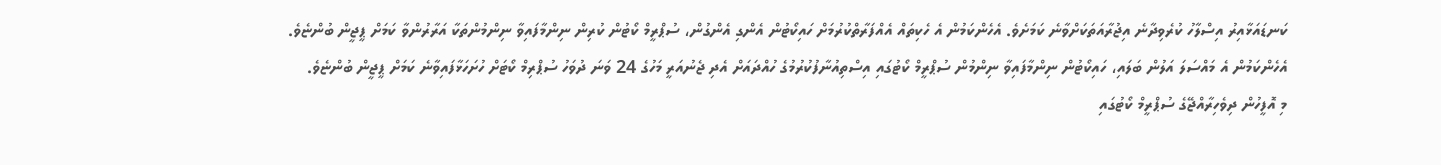ކަނޑައަޅާއިރު އިސްލާހު ކުރެވިދާނެ އިޖުރާއަތަކަށްވާނެ ކަމަށެވެ. އެހެންކަމުން އެ ހެކިތައް އެއްފަރާތްކުރުމަށް ހައިކޯޓުން އެންގި އެންގުން، ސުޕްރީމް ކޯޓުން ކުރިން ނިންމާފައިވާ ނިންމުންތަކާ އަރާރުންވާ ކަމަށް ޕީޖީން ބުންޏެވެ.
އެހެންކަމުން އެ މައްސަލަ އަލުން ބަލައި، ހައިކޯޓުން ނިންމާފައިވާ ނިންމުން ސުޕްރީމް ކޯޓުގައި އިސްތިއުނާފުކުރުމުގެ ހުއްދައަށް އެދި ޖެނުއަރީ މަހުގެ 24 ވަނަ ދުވަހު ސުޕްރިމް ކޯޓަށް ހުށަހަޅާފައިވާނެ ކަމަށް ޕީޖީން ބުންޏެވެ.
މި އޮފީހުން ދިވެހިރާއްޖޭގެ ސުޕްރީމް ކޯޓުގައި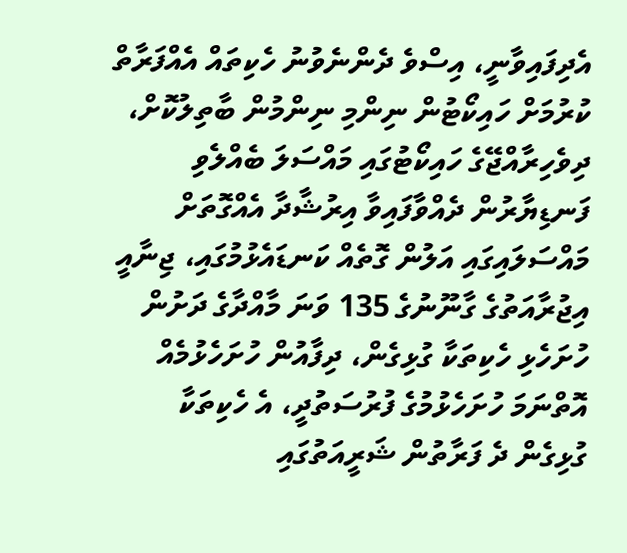އެދިފައިވާނީ، އިސްވެ ދެންނެވުނު ހެކިތައް އެއްފަރާތް ކުރުމަށް ހައިކޯޓުން ނިންމި ނިންމުން ބާތިލުކޮށް، ދިވެހިރާއްޖޭގެ ހައިކޯޓުގައި މައްސަލަ ބެއްލެވި ފަނޑިޔާރުން ދެއްވާފައިވާ އިރުޝާދާ އެއްގޮތަށް މައްސަލައިގައި އަލުން ގޮތެއް ކަނޑައެޅުމުގައި، ޖިނާއީ އިޖުރާއަތުގެ ގާނޫނުގެ 135 ވަނަ މާއްދާގެ ދަށުން ހުށަހެޅި ހެކިތަކާ ގުޅިގެން، ދިފާއުން ހުށަހެޅުމެއް އޮތްނަމަ ހުށަހެޅުމުގެ ފުރުސަތުދީ، އެ ހެކިތަކާ ގުޅިގެން ދެ ފަރާތުން ޝަރީއަތުގައި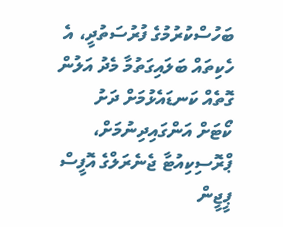ބަހުސްކުރުމުގެ ފުރުސަތުދީ، އެ ހެކިތައް ބަލައިގަތުމާ މެދު އަލުން ގޮތެއް ކަނޑައެޅުމަށް ދަށު ކޯޓަށް އަންގައިދިނުމަށް، ޕްރޮސިކިއުޓާ ޖެނެރަލްގެ އޮފީސް
ޕީޖީން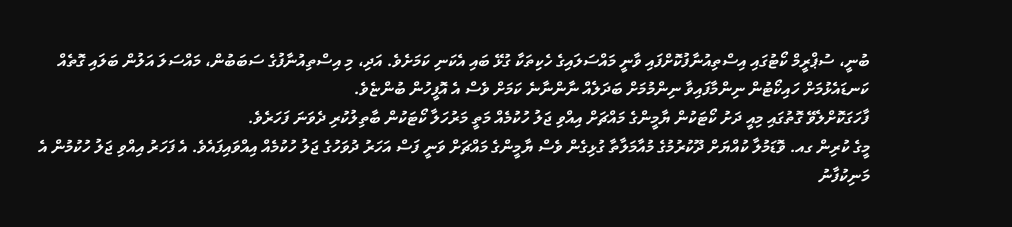ބުނީ، ސުޕްރީމް ކޯޓުގައި އިސްތިއުނާފުކޮށްފައި ވާނީ މައްސަލައިގެ ހެކިތަކާ ގުޅޭ ބައި އެކަނި ކަމަށެވެ. އަދި، މި އިސްތިއުނާފުގެ ސަބަބުން، މައްސަލަ އަލުން ބަލައި ގޮތެއް ކަނޑައެޅުމަށް ހައިކޯޓުން ނިންމާފައިވާ ނިންމުމަށް ބަދަލެއް ނާންނާނެ ކަމަށް ވެސް އެ އޮފީހުން ބުންޏެވެ.
ފާހަގަކޮށްލެވޭ ގޮތުގައި މިއީ ދަށު ކޯޓަކުން ޔާމީންގެ މައްޗަށް އިއްވި ޖަލު ހުކުމެއް މަތީ މަރުހަލާ ކޯޓަކުން ބާތިލުކުރި ދެވަނަ ފަހަރެވެ.
މީގެ ކުރިން ގއ. ވޮޑަމުލާ ކުއްޔަށް ދޫކުރުމުގެ މުއާމަލާތާ ގުޅިގެން ވެސް ޔާމީންގެ މައްޗަށް ވަނީ ފަސް އަހަރު ދުވަހުގެ ޖަލު ހުކުމެއް އިއްވައިފައެވެ. އެ ފަހަރު އިއްވި ޖަލު ހުކުމުން އެ މަނިކުފާނު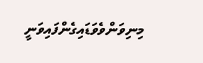މިނިވަންވެވަޑައިގެންފައިވަނީ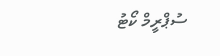ސުޕްރީމް ކޯޓު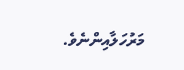މަރުހަލާއިންނެވެ.